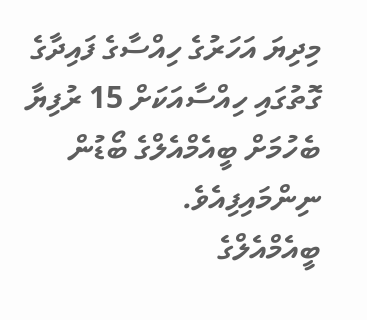މިދިޔަ އަހަރުގެ ހިއްސާގެ ފައިދާގެ ގޮތުގައި ހިއްސާއަކަށް 15 ރުފިޔާ ބެހުމަށް ބީއެމްއެލްގެ ބޯޑުން ނިންމައިފިއެވެ.
ބީއެމްއެލްގެ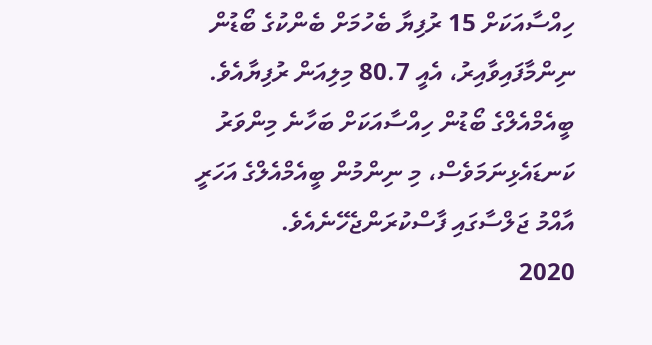ހިއްސާއަކަށް 15 ރުފިޔާ ބެހުމަށް ބެންކުގެ ބޯޑުން ނިންމާފައިވާއިރު، އެއީ 80.7 މިލިއަން ރުފިޔާއެވެ. ބީއެމްއެލްގެ ބޯޑުން ހިއްސާއަކަށް ބަހާނެ މިންވަރު ކަނޑައެޅިނަމަވެސް، މި ނިންމުން ބީއެމްއެލްގެ އަހަރީ އާއްމު ޖަލްސާގައި ފާސްކުރަންޖެހޭނެއެވެ.
2020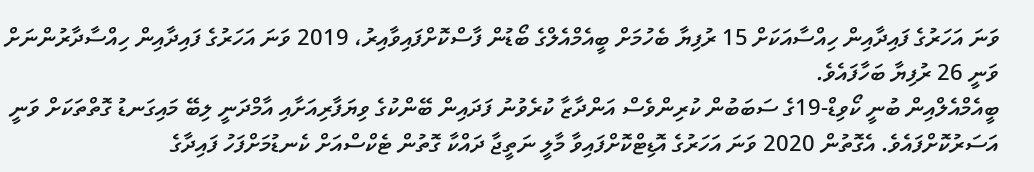ވަނަ އަހަރުގެ ފައިދާއިން ހިއްސާއަކަށް 15 ރުފިޔާ ބެހުމަށް ބީއެމްއެލްގެ ބޯޑުން ފާސްކޮށްފައިވާއިރު، 2019 ވަނަ އަހަރުގެ ފައިދާއިން ހިއްސާދާރުންނަށް ވަނީ 26 ރުފިޔާ ބަހާފައެވެ.
ބީއެމްއެލްއިން ބުނީ ކޯވިޑް-19ގެ ސަބަބުން ކުރިންވެސް އަންދާޒާ ކުރެވުނު ފަދައިން ބޭންކުގެ ވިޔަފާރިއަށާއި އާމްދަނީ ލިބޭ މައިގަނޑު ގޮތްތަކަށް ވަނީ އަސަރުކޮށްފައެވެ. އެގޮތުން 2020 ވަނަ އަހަރުގެ އޮޑިޓްކޮށްފައިވާ މާލީ ނަތީޖާ ދައްކާ ގޮތުން ޓެކްސްއަށް ކެނޑުމަށްފަހު ފައިދާގެ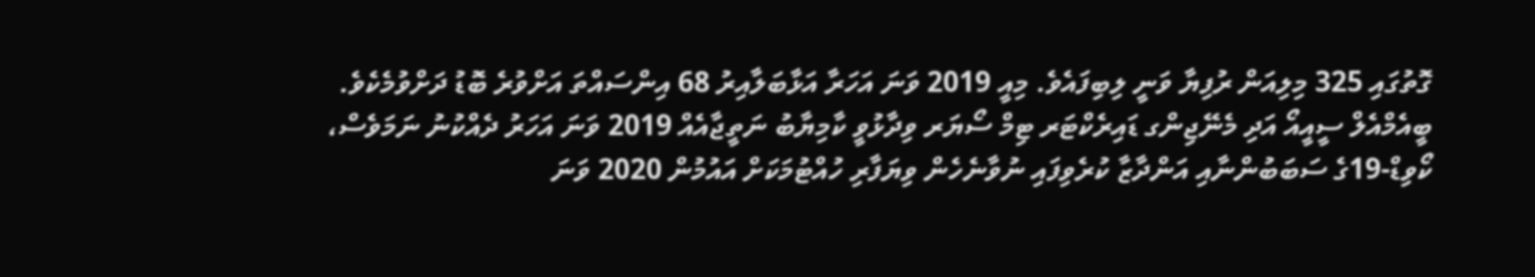ގޮތުގައި 325 މިލިއަން ރުފިޔާ ވަނީ ލިބިފައެވެ. މިއީ 2019 ވަނަ އަހަރާ އަޅާބަލާއިރު 68 އިންސައްތަ އަށްވުރެ ބޮޑު ދަށްވުމެކެވެ.
ބީއެމްއެލް ސީއީއޯ އަދި މެނޭޖިންގ ޑައިރެކްޓަރ ޓިމް ސޯޔަރ ވިދާޅުވީ ކާމިޔާބު ނަތީޖާއެއް 2019 ވަނަ އަހަރު ދެއްކުނު ނަމަވެސް، ކޯވިޑް-19ގެ ސަބަބުންނާއި އަންދާޒާ ކުރެވިފައި ނުވާނެހެން ވިޔަފާރި ހުއްޓުމަކަށް އައުމުން 2020 ވަނަ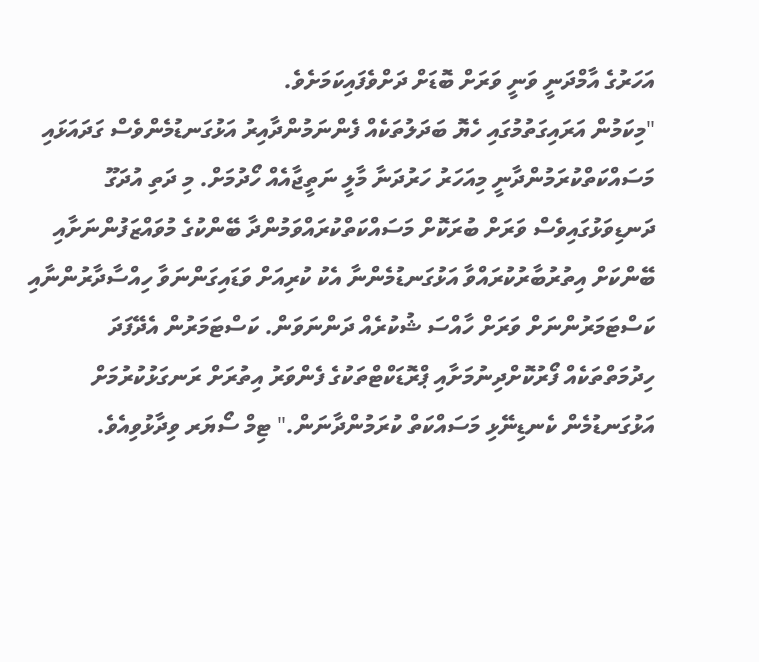އަހަރުގެ އާމްދަނީ ވަނީ ވަރަށް ބޮޑަށް ދަށްވެފައިކަމަށެވެ.
"މިކަމުން އަރައިގަތުމުގައި ހެޔޮ ބަދަލުތަކެއް ފެންނަމުންދާއިރު އަޅުގަނޑުމެންވެސް ގަދައަޅައި މަސައްކަތްކުރަމުންދާނީ މިއަހަރު ހަރުދަނާ މާލީ ނަތީޖާއެއް ހޯދުމަށް. މި ދަތި އުދަގޫ ދަނޑިވަޅުގައިވެސް ވަރަށް ބުރަކޮށް މަސައްކަތްކުރައްވަމުންދާ ބޭންކުގެ މުވައްޒަފުންނަށާއި ބޭންކަށް އިތުރުބާރުކުރައްވާ އަޅުގަނޑުމެންނާ އެކު ކުރިއަށް ވަޑައިގަންނަވާ ހިއްސާދާރުންނާއި ކަސްޓަމަރުންނަށް ވަރަށް ހާއްސަ ޝުކުރެއް ދަންނަވަން. ކަސްޓަމަރުން އެދޭފަދަ ހިދުމަތްތަކެއް ފޯރުކޮށްދިނުމަށާއި ޕްރޮޑަކްޓްތަކުގެ ފެންވަރު އިތުރަށް ރަނގަޅުކުރުމަށް އަޅުގަނޑުމެން ކެނޑިނޭޅި މަސައްކަތް ކުރަމުންދާނަން." ޓިމް ސޯޔަރ ވިދާޅުވިއެވެ.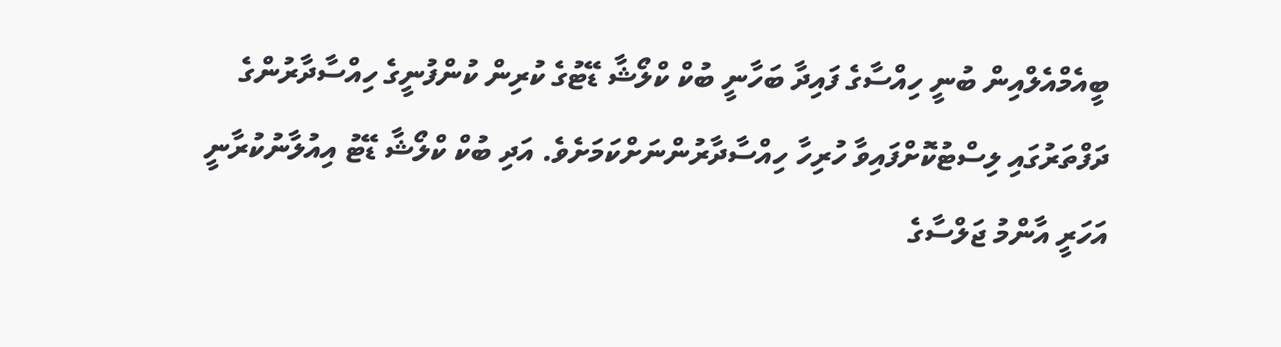ބީއެމްއެލްއިން ބުނީ ހިއްސާގެ ފައިދާ ބަހާނީ ބުކް ކްލޯޝާ ޑޭޓުގެ ކުރިން ކުންފުނީގެ ހިއްސާދާރުންގެ ދަފްތަރުގައި ލިސްޓުކޮށްފައިވާ ހުރިހާ ހިއްސާދާރުންނަށްކަމަށެވެ. އަދި ބުކް ކްލޯޝާ ޑޭޓު އިއުލާނުކުރާނީ އަހަރީ އާންމު ޖަލްސާގެ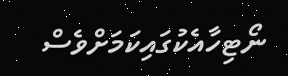ނޯޓިހާއެކުގައިކަމަށްވެސް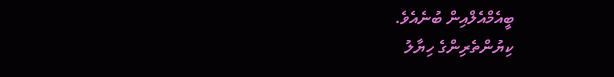ބީއެމްއެލްއިން ބުނެއެވެ.
ކިޔުންތެރިންގެ ހިޔާލު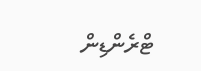ޓްރެންޑިން